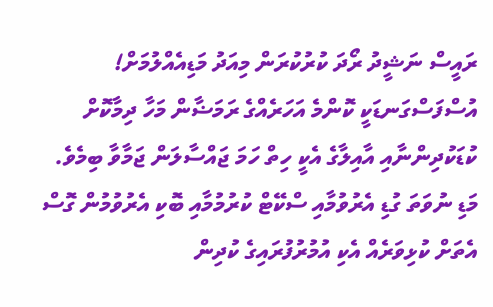ރައީސް ނަޝީދު ރޯދަ ކުރުކުރަން މިއަދު މަޑިއެއްލުމަށް!
އުސްފަސްގަނޑަކީ ކޮންމެ އަހަރެއްގެ ރަމަޟާން މަހާ ދިމާކޮށް ކުޑަކުދިންނާއި އާއިލާގެ އެކީ ހިތް ހަމަ ޖައްސާލަން ޖަމާވާ ބިމެވެ. މަޑި ނުވަތަ ގުޑި އެރުވުމާއި ސްކޭޓް ކުރުމުމާއި ބޮކި އެރުވުމުން ގޮސް އެތަށް ކުޅިވަރެއް އެކި އުމުރުފުރައިގެ ކުދިން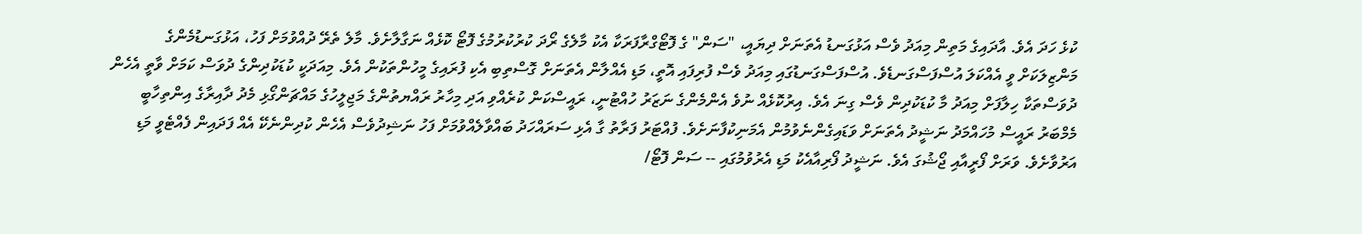ކުޅެ ހަދަ އެވެ. އާދައިގެ މަތިން މިއަދު ވެސް އަޅުގަނޑު އެތަނަށް ދިޔައީ، "ސަން" ގެ ފޮޓޯގްރާފަރަކާ އެކު މާލެގެ ރޯދަ ކުރުކުރުމުގެ ފޮޓޯ ކޮޅެއް ނަގާލާށެވެ. މާލެ ތެރޭ ދުއްވުމަށް ފަހު، އަޅުގަނޑުމެންގެ މަންޒިލަކަށް ވީ އެއްކަލަ އުސްފަސްގަނޑެވެ. އުސްފަސްގަނޑުގައި މިއަދު ވެސް ފުރިފައި އޮތީ، މަޑި އެއްލާން އެތަނަށް ގޮސްތިބި އެކި ފުރައިގެ މީހުންތަކުން އެވެ. މިއަދަކީ ކުޑަކުދިންގެ ދުވަސް ކަމަށް ވާތީ އެހެން ދުވަސްތަކާ ހިލާފަށް މިއަދު މާ ކުޑަކުދިން ވެސް ގިނަ އެވެ. އިރުކޮޅެއް ނުވެ އެންމެންގެ ނަޒަރު ހުއްޓުނީ، ރައީސްކަން ކުރެއްވި އަދި މިހާރު ރައްޔތުންގެ މަޖިލީހުގެ މައްޗަންގޯޅި މެދު ދާއިރާގެ އިންތިހާބީ މެމްބަރު ރައީސް މުހައްމަދު ނަޝީދު އެތަނަށް ވަޑައިގެންނެވުމުން އެމަނިކުފާނަށެވެ. ފުއްޓަރު ފަރާތު ގާ އެޅި ސަރައްހަދު ބައްވާލެއްވުމަށް ފަހު ނަޝިދުވެސް އެހެން ކުދިންނެކޭ އެއް ފަދައިން ފެއްޓެވީ މަޑި އަރުވާށެވެ. ވަރަށް ފޯރީއާއި ޖޯޝުގަ އެވެ. ނަޝީދު ފޯރިއާއެކު މަޑި އެރުވުމުގައި -- ސަން ފޮޓޯ/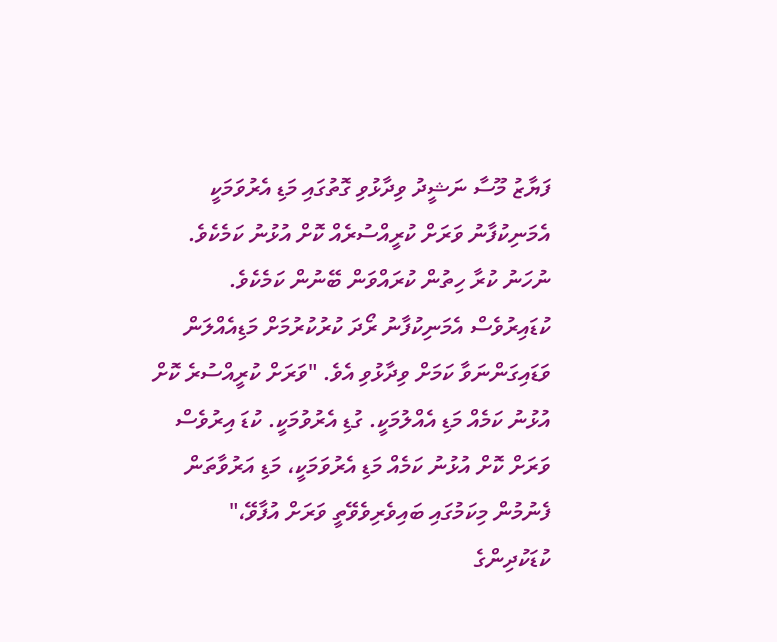ފަޔާޒު މޫސާ ނަޝީދު ވިދާޅުވި ގޮތުގައި މަޑި އެރުވަމަކީ އެމަނިކުފާނު ވަރަށް ކުރީއްސުރެއް ކޮށް އުޅުނު ކަމެކެވެ. ނުހަނު ކުރާ ހިތުން ކުރައްވަން ބޭނުން ކަމެކެވެ. ކުޑައިރުވެސް އެމަނިކުފާނު ރޯދަ ކުރުކުރުމަށް މަޑިއެއްލަން ވަޑައިގަންނަވާ ކަމަށް ވިދާޅުވި އެވެ. "ވަރަށް ކުރީއްސުރެ ކޮށް އުޅުނު ކަމެއް މަޑި އެއްލުމަކީ. ގުޑި އެރުވުމަކީ. ކުޑަ އިރުވެސް ވަރަށް ކޮށް އުޅުނު ކަމެއް މަޑި އެރުވަމަކީ، މަޑި އަރުވާތަން ފެނުމުން މިކަމުގައި ބައިވެރިވެވޭތީ ވަރަށް އުފާވޭ،" ކުޑަކުދިންގެ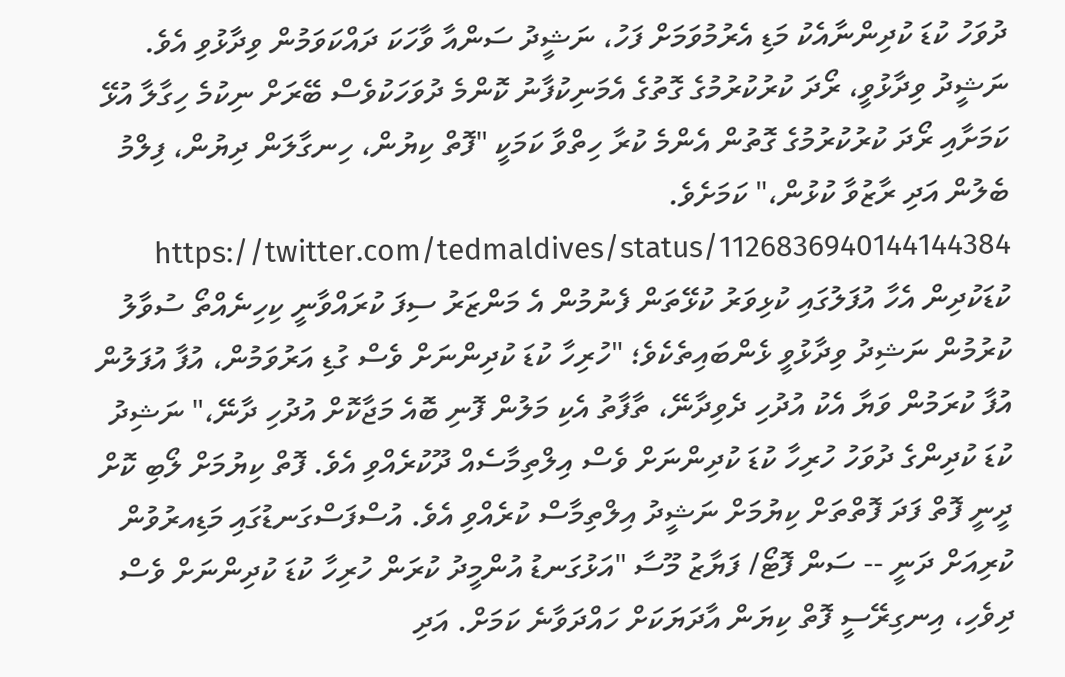ދުވަހު ކުޑަ ކުދިންނާއެކު މަޑި އެރުމުވަމަށް ފަހު، ނަޝީދު ސަންއާ ވާހަކަ ދައްކަވަމުން ވިދާޅުވި އެވެ. ނަޝީދު ވިދާޅުވީ، ރޯދަ ކުރުކުރުމުގެ ގޮތުގެ އެމަނިކުފާނު ކޮންމެ ދުވަހަކުވެސް ބޭރަށް ނިކުމެ ހިގާލާ އުޅޭ ކަމަށާއި ރޯދަ ކުރުކުރުމުގެ ގޮތުން އެންމެ ކުރާ ހިތްވާ ކަމަކީ "ފޮތް ކިޔުން، ހިނގާލަން ދިޔުން، ފިލްމު ބެލުން އަދި ރާޒުވާ ކުޅުން،" ކަމަށެވެ. https://twitter.com/tedmaldives/status/1126836940144144384 ކުޑަކުދިން އެހާ އުފަލުގައި ކުޅިވަރު ކުޅޭތަން ފެނުމުން އެ މަންޒަރު ސިފަ ކުރައްވާނީ ކިހިނެއްތޯ ސުވާލު ކުރުމުން ނަޝިދު ވިދާޅުވީ ޅެންބައިތެކެވެ؛ "ހުރިހާ ކުޑަ ކުދިންނަށް ވެސް ގުޑި އަރުވަމުން، އުފާ އުފަލުން އުފާ ކުރަމުން ވަޔާ އެކު އުދުހި ދެވިދާނޭ، ތާފާތު އެކި މަލުން ފޮނި ބޮއެ މަޖާކޮށް އުދުހި ދާނޭ،" ނަޝިދު ކުޑަ ކުދިންގެ ދުވަހު ހުރިހާ ކުޑަ ކުދިންނަށް ވެސް އިލްތިމާސެއް ދޫކުރެއްވި އެވެ. ފޮތް ކިޔުމަށް ލޯބި ކޮށް ދީނީ ފޮތް ފަދަ ފޮތްތަށް ކިޔުމަށް ނަޝީދު އިލްތިމާސް ކުރެއްވި އެވެ. އުސްފަސްގަނޑުގައި މަޑިއރުވުން ކުރިއަށް ދަނީ -- ސަން ފޮޓޯ/ ފަޔާޒު މޫސާ "އަޅުގަނޑު އުންމީދު ކުރަން ހުރިހާ ކުޑަ ކުދިންނަށް ވެސް ދިވެހި، އިނގިރޭސީ ފޮތް ކިޔަން އާދަޔަކަށް ހައްދަވާނެ ކަމަށް. އަދި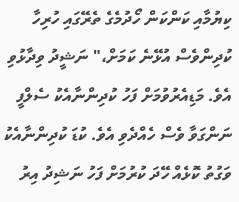ކިޔުމާއި ކަންކަން ހޯދުމެގެ ތެރޭގައި ހުރިހާ ކުދިންވެސް އުޅޭނެ ކަމަށް،" ނަޝީދު ވިދާޅުވި އެވެ. މަޑިއެރުވުމަށް ފަހު ކުދިންނާއެކު ސެލްފީ ނަންގަވާ ވެސް ހެއްދެވި އެވެ. ކުޑަ ކުދިންނާއެކު ވަގުތު ކޮޅެއް ހޭދަ ކުރުމަށް ފަހު ނަޝިދު އިރު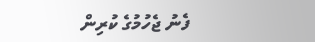ފެނު ޖެހުމުގެ ކުރިން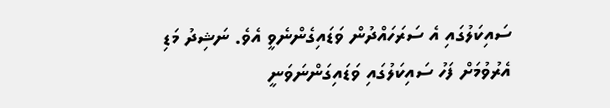ސައިކަލުގައި އެ ސަރަހައްދުން ވަޑައިގެންނެވީ އެވެ. ނަޝިދު މަޑި އެރުވުމަށް ފަހު ސައިކަލުގައި ވަޑައިގަންނަވަނީ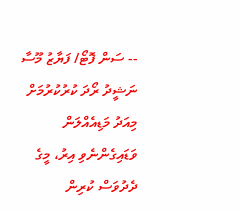-- ސަން ފޮޓޯ/ ފަޔާޒު މޫސާ ނަޝީދު ރޯދަ ކުރުކުރުމަށް މިއަދު މަޑިއެއްލަން ވަޑައިގެންނެވި އިރު، މީގެ ދެދުވަސް ކުރިން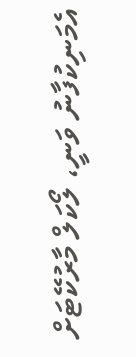އެމަނިކުފާނު ވަނީ، ލޯކަލް މާރުކޭޓަށް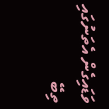ވަޑައިގެން އެތަނުގައި ތިބޭ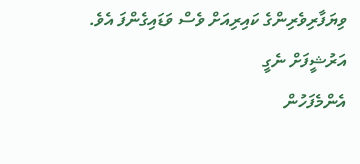ވިޔަފާރިވެރިންގެ ކައިރިއަށް ވެސް ވަޑައިގެންފަ އެވެ.
އަރުޝީފަށް ނެގީ
އެންމެފަހުން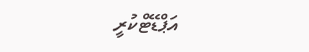އަޕްޑޭޓްކުރީ